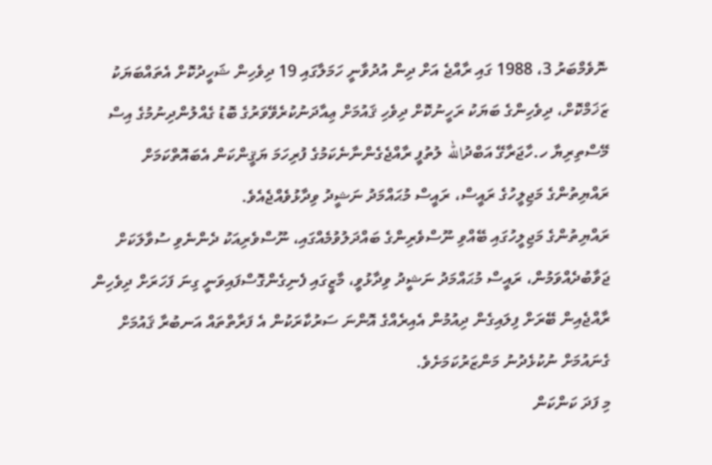ނޮވެމްބަރު 3، 1988 ގައި ރާއްޖެ އަށް ދިން އުދުވާނީ ހަމަލާގައި 19 ދިވެހިން ޝަހީދުކޮށް އެތައްބަޔަކު ޒަޚަމްކޮށް، ދިވެހިންގެ ބަޔަކު ރަހީނުކޮށް ދިވެހި ޤައުމަށް ޢިއާދަނުކުރެވޭވަރުގެ ބޮޑު ގެއްލުންދިނުމުގެ އިސް މޭސްތިރިޔާ ހ.ހާޖަރާގޭ އަބްދުالله ލުތުފީ ރާއްޖެގެންނާނެކަމުގެ ފުރިހަމަ ޔަޤީންކަން އެބައޮތްކަމަށް ރައްޔިތުންގެ މަޖިލީހުގެ ރައީސް، ރައީސް މުޙައްމަދު ނަޝީދު ވިދާޅުވެއްޖެއެވެ.
ރައްޔިތުންގެ މަޖިލީހުގައި ބޭއްވި ނޫސްވެރިންގެ ބައްދަލުވުމެއްގައި، ނޫސްވެރިއަކު ދެންނެވި ސުވާލަކަށް ޖަވާބުދެއްވަމުން، ރައީސް މުޙައްމަދު ނަޝީދު ވިދާޅުވީ، މާޒީގައި ފެނިގެންގޮސްފައިވަނީ ގިނަ ފަހަރަށް ދިވެހިން ރާއްޖެއިން ބޭރަށް ފިލައިގެން ދިއުމުން އެއިރެއްގެ އޮންނަ ސަރުކާރަކުން އެ ފަރާތްތައް އަނބުރާ ޤައުމަށް ގެނައުމަށް ނުކުޅެދުނު މަންޒަރުކަމަށެވެ.
މި ފަދަ ކަންކަން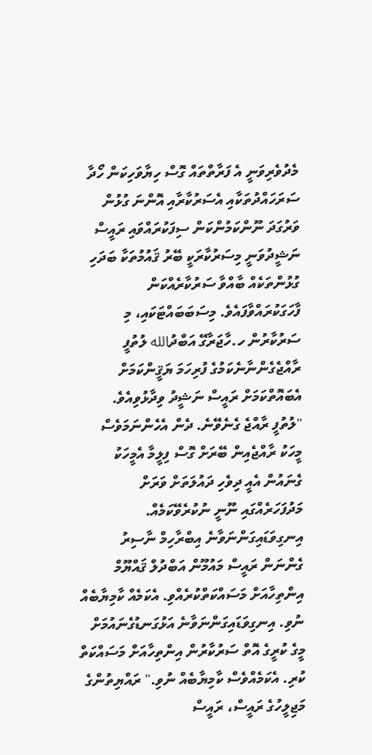މެދުވެރިވަނީ އެ ފަރާތްތައް ގޮސް ހިޔާވަހިކަން ހޯދާ ސަރަހައްދުތަކާއި އެސަރުކާރާއި އޮންނަ ގުޅުން ވަރުގަދަ ނޫންކަމުންކަން ސިފަކުރައްވައި ރައީސް ނަޝީދުވަނީ މިސަރުކާރަކީ ބޭރު ޤައުމުތަކާ ބަދަހި ގުޅުންތަކެއް ބާއްވާ ސަރުކާރެއްކަން ފާހަގަކުރައްވާފައެވެ. މިސަބަބައްޓަކައި، މި ސަރުކާރުން ހ.ހާޖަރާގޭ އަބްދުالله ލުތުފީ ރާއްޖެގެންނާނެކަމުގެ ފުރިހަމަ ޔަޤީންކަމަށް އެބައޮތްކަމަށް ރައީސް ނަޝީދު ވިދާޅުވިއެވެ.
"ލުތުފީ ރާއްޖެ ގެނެވޭނެ. ދެން އެހެންނަމަވެސް މީހަކު ރާއްޖެއިން ބޭރަށް ގޮސް ފިލީމާ އެމީހަކު ގެނައުން އެއީ ދިވެހި ދައުލަތަށް ވަރަށް މަދުފަހަރެއްގައި ނޫނީ ނުކުރެވޭކަމެއް. އިނގިވަޑައިގަންނަވާނެ އިބްރާހިމް ނާސިރު ގެންނަން ރައީސް މައުމޫން އަބްދުލް ޤައްޔޫމް އިންތިހާއަށް މަސައްކަތްކުރެއްވި. އެކަމެއް ކާމިޔާބެއް ނުވި. އިނގިވަޑައިގަންނަވާނެ އަޅުގަނޑުގެނައުމަށް މީގެ ކުރީގެ އޮތް ސަރުކާރުން އިންތިހާއަށް މަސައްކަތް ކުރި. އެކަމެއްވެސް ކާމިޔާބެއް ނުވި." ރައްޔިތުންގެ މަޖިލީހުގެ ރައީސް، ރައީސް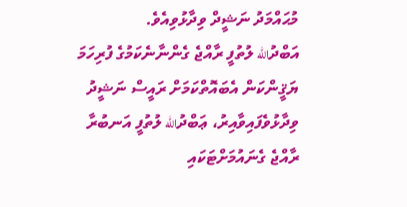މުޙައްމަދު ނަޝީދް ވިދާޅުވިއެވެ.
އަބްދުالله ލުތުފީ ރާއްޖެ ގެންނާނެކަމުގެ ފުރިހަމަ ޔަޤީންކަން އެބައޮތްކަމަށް ރައީސް ނަޝީދު ވިދާޅުވެފައިވާއިރު، ޢަބްދުالله ލުތުފީ އަނބުރާ ރާއްޖެ ގެނައުމަށްޓަކައި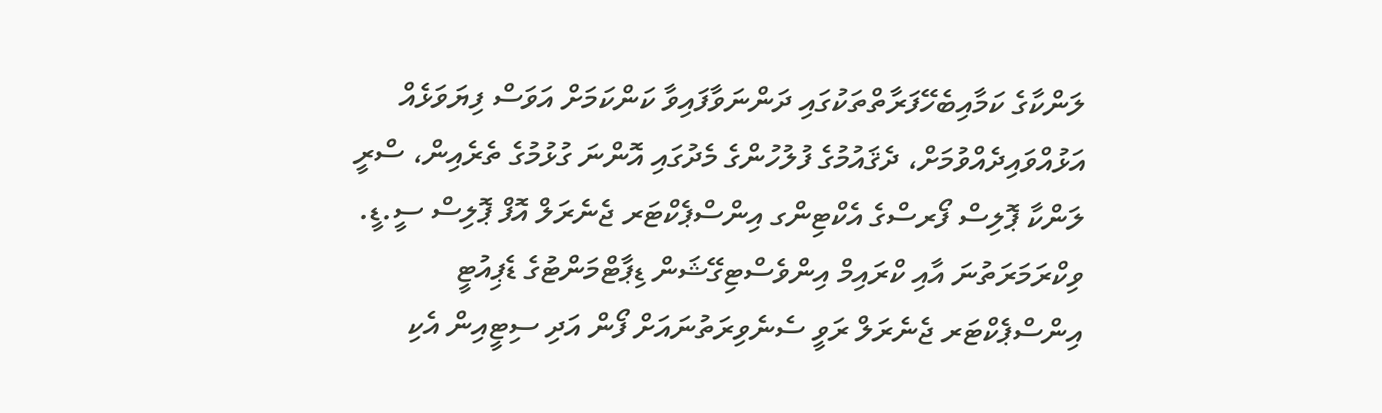ލަންކާގެ ކަމާއިބެހޭފަރާތްތަކުގައި ދަންނަވާފައިވާ ކަންކަމަށް އަވަސް ފިޔަވަޅެއް އަޅުއްވައިދެއްވުމަށް، ދެޤައުމުގެ ފުލުހުންގެ މެދުގައި އޮންނަ ގުޅުމުގެ ތެރެއިން، ސްރީ ލަންކާ ޕޮލިސް ފޯރސްގެ އެކްޓިންގ އިންސްޕެކްޓަރ ޖެނެރަލް އޮފް ޕޮލިސް ސީ.ޑީ. ވިކްރަމަރަތުނަ އާއި ކްރައިމް އިންވެސްޓިގޭޝަން ޑިޕާޓްމަންޓުގެ ޑެޕިއުޓީ އިންސްޕެކްޓަރ ޖެނެރަލް ރަވީ ސެނެވިރަތުނައަށް ފޯން އަދި ސިޓީއިން އެކި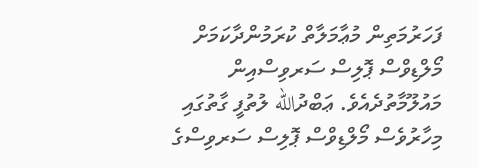ފަހަރުމަތިން މުޢާމަލާތް ކުރަމުންދާކަމަށް މޯލްޑިވްސް ޕޮލިސް ސަރވިސްއިން މައުލޫމާތުދެއެވެ. ޢަބްދުالله ލުތުފީ ގާތުގައި މިހާރުވެސް މޯލްޑިވްސް ޕޮލިސް ސަރވިސްގެ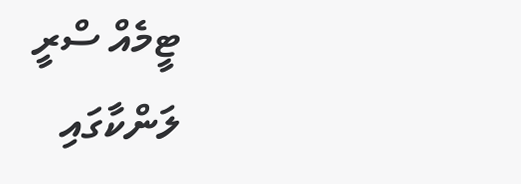ޓީމެއް ސްރީ ލަންކާގައި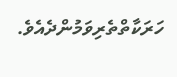ހަރަކާތްތެރިވަމުންދެއެވެ.